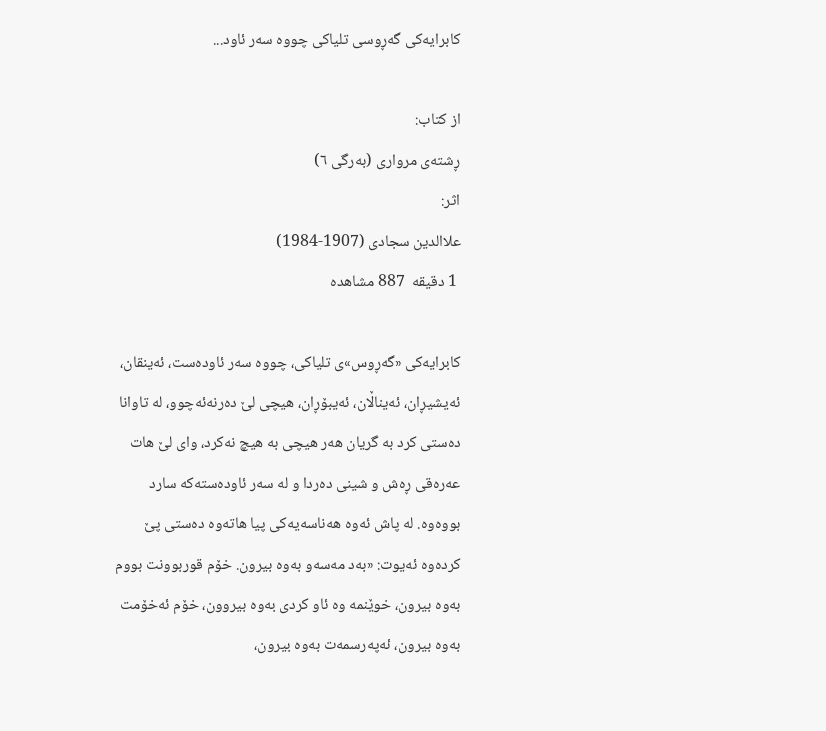کابرایەکی گەڕوسی تلیاکی چووە سەر ئاود...

از کتاب:
ڕشتەی مرواری (بەرگی ٦)
اثر:
علاالدین سجادی (1907-1984)
 1 دقیقه  887 مشاهده

کابرایەکی «گەڕوس»ی تلیاکی، چووە سەر ئاودەست، ئەینقان، ئەیشیڕان، ئەیناڵان، ئەیبۆڕان، هیچی لێ دەرنەئەچوو، لە تاوانا دەستی کرد بە گریان هەر هیچی بە هیچ نەکرد، وای لێ هات عەرەقی ڕەش و شینی دەردا و لە سەر ئاودەستەکە سارد بووەوە. لە پاش ئەوە هەناسەیەکی پیا هاتەوە دەستی پێ کردەوە ئەیوت: «بەد مەسەو بەوە بیرون. خۆم قوربوونت بووم بەوە بیرون، خوێنمە وە ئاو کردی بەوە بیروون، خۆم ئەخۆمت بەوە بیرون، ئەپەرسمەت بەوە بیرون،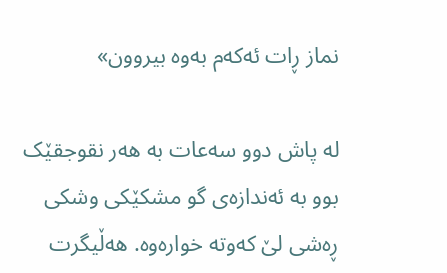نماز ڕات ئەکەم بەوە بیروون»

لە پاش دوو سەعات بە هەر نقوجقێک بوو بە ئەندازەی گو مشکێکی وشکی ڕەشی لێ کەوتە خوارەوە. هەڵیگرت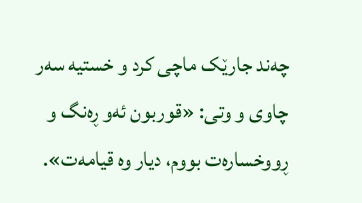چەند جارێک ماچی کرد و خستیە سەر چاوی و وتی: «قوربون ئەو ڕەنگ و ڕووخسارەت بووم، دیار وە قیامەت».